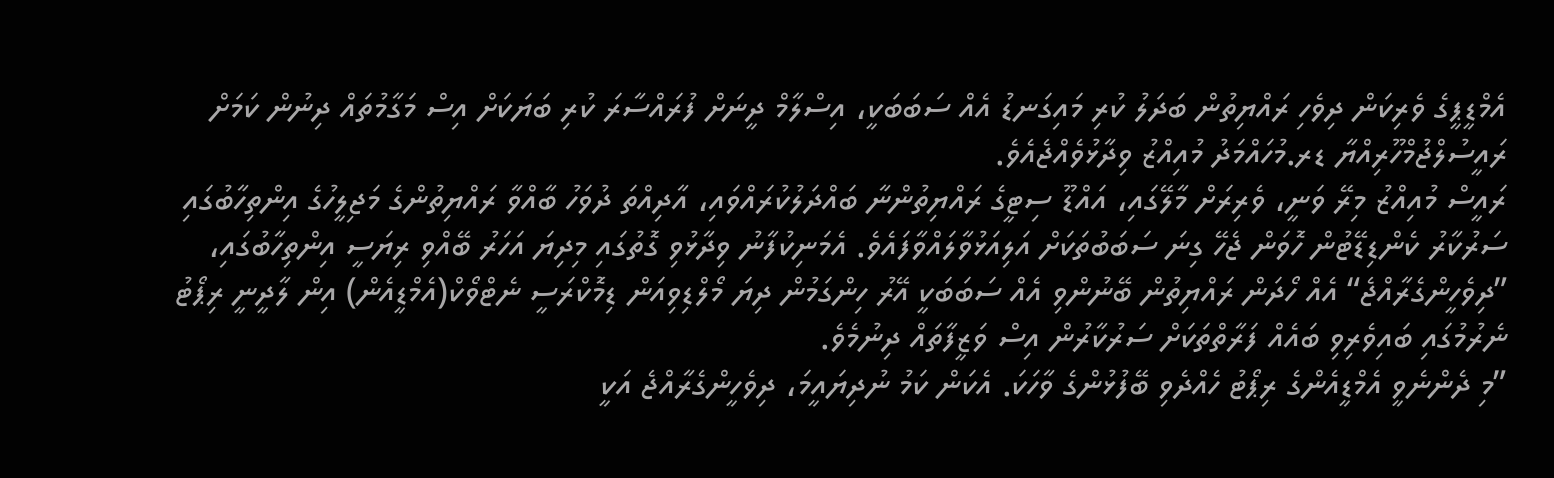އެމްޑީޕީގެ ވެރިކަން ދިވެހި ރައްޔިތުން ބަދަލު ކުރި މައިގަނޑު އެއް ސަބަބަކީ، އިސްލާމް ދީނަށް ފުރައްސާރަ ކުރި ބަޔަކަށް އިސް މަގާމުތައް ދިނުން ކަމަށް ރައީސުލްޖުމްހޫރިއްޔާ ޑރ.މުހައްމަދު މުއިއްޒު ވިދާޅުވެއްޖެއެވެ.
ރައީސް މުއިއްޒު މިރޭ ވަނީ، ވެރިރަށް މާލޭގައި، އައްޑޫ ސިޓީގެ ރައްޔިތުންނާ ބައްދަލުކުރައްވައި، އާދިއްތަ ދުވަހު ބާއްވާ ރައްޔިތުންގެ މަޖިލީހުގެ އިންތިހާބުގައި ސަރުކާރު ކެންޑިޑޭޓުން ހޮވަން ޖެހޭ ގިނަ ސަބަބުތަކަށް އަލިއަޅުވާލައްވާފައެވެ. އެމަނިކުފާނު ވިދާޅުވި ގޮތުގައި މިދިޔަ އަހަރު ބޭއްވި ރިޔަސީ އިންތިހާބުގައި، ”ދިވެހީންގެރާއްޖެ“ އެއް ހޯދަން ރައްޔިތުން ބޭނުންވި އެއް ސަބަބަކީ އޭރު ހިންގަމުން ދިޔަ މޯލްޑިވިއަން ޑިމޮކްރަސީ ނެޓްވޯކް(އެމްޑީއެން) އިން ލާދީނީ ރިޕޯޓު ނެރުމުގައި ބައިވެރިވި ބައެއް ފަރާތްތަކަށް ސަރުކާރުން އިސް ވަޒީފާތައް ދިނުމެވެ.
”މި ދެންނެވީ އެމްޑީއެންގެ ރިޕޯޓު ހެއްދެވި ބޭފުޅުންގެ ވާހަކަ. އެކަން ކަމު ނުދިޔައީމަ، ދިވެހީންގެރާއްޖެ އަކީ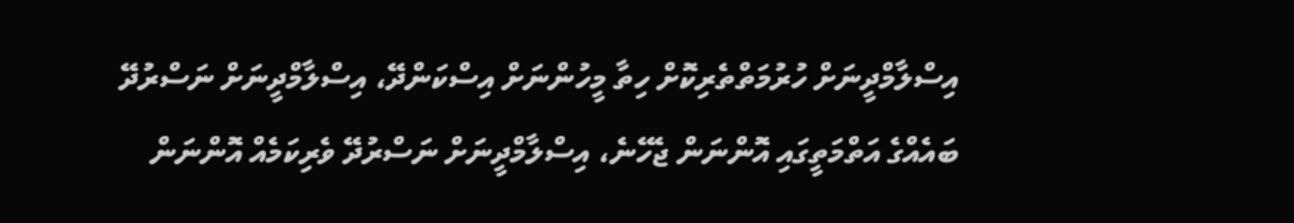އިސްލާމްދީނަށް ހުރުމަތްތެރިކޮށް ހިތާ މީހުންނަށް އިސްކަންދޭ، އިސްލާމްދީނަށް ނަސްރުދޭ ބައެއްގެ އަތްމަތީގައި އޮންނަން ޖެހޭނެ، އިސްލާމްދީނަށް ނަސްރުދޭ ވެރިކަމެއް އޮންނަން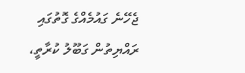ޖެހޭނެ ގައުމެއްގެ ގޮތުގައި ރައްޔިތުން ގަބޫލު ކުރާތީ،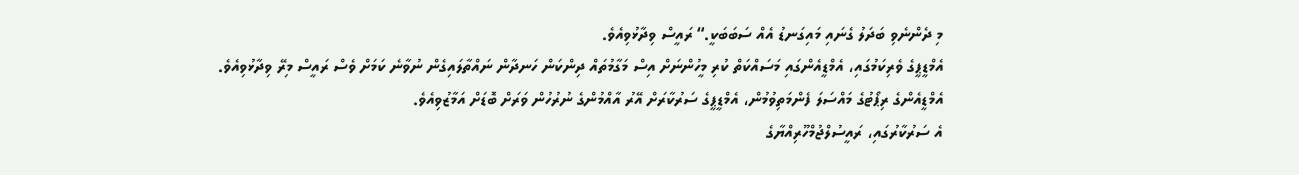މި ދެންނެވި ބަދަލު ގެނައި މައިގަނޑު އެއް ސަބަބަކީ.“ ރައީސް ވިދާޅުވިއެވެ.
އެމްޑީޕީގެ ވެރިކަމުގައި، އެމްޑީއެންގައި މަސައްކަތް ކުރި މީހުންނަށް އިސް މަގާމުތައް ދިންކަން ހަނދާން ނައްތާލައިގެން ނުވާނެ ކަމަށް ވެސް ރައީސް މިރޭ ވިދާޅުވިއެވެ.
އެމްޑީއެންގެ ރިޕޯޓުގެ މައްސަލަ ފެންމަތިވުމުން، އެމްޑީޕީގެ ސަރުކާރަށް އޭރު އާއްމުންގެ ނުރުހުން ވަރަށް ބޮޑަށް އަމާޒުވިއެވެ.
އެ ސަރުކާރުގައި، ރައީސުލްޖުމްހޫރިއްޔާގެ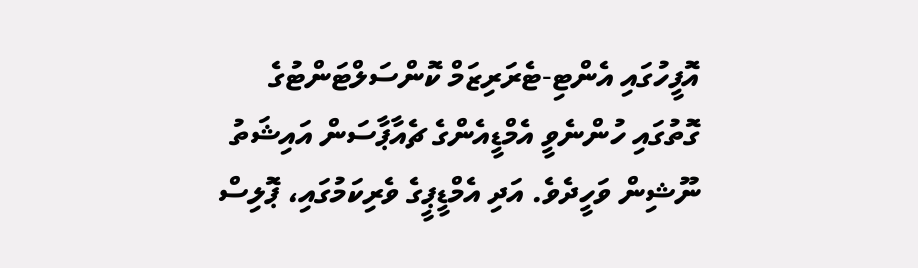އޮފީހުގައި އެންޓި-ޓެރަރިޒަމް ކޮންސަލްޓަންޓުގެ ގޮތުގައި ހުންނެވީ އެމްޑީއެންގެ ޗެއާޕާސަން އައިޝަތު ނޫޝިން ވަހީދެވެ. އަދި އެމްޑީޕީގެ ވެރިކަމުގައި، ޕޮލިސް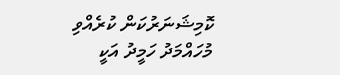ކޮމިޝަނަރުކަން ކުރެއްވި މުހައްމަދު ހަމީދު އަކީ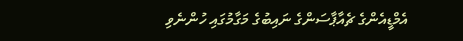އެމްޑީއެންގެ ޗެއާޕާސަންގެ ނައިބުގެ މަގާމުގައި ހުންނެވި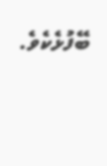ބޭފުޅެކެވެ.